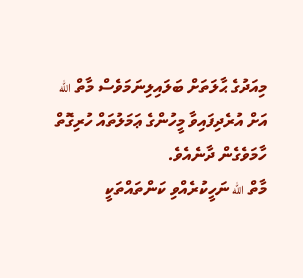މިއަދުގެ ޙާލަތަށް ބަލައިލިނަމަވެސް މާތް الله އަށް އުރެދިފައިވާ މީހުންގެ ޢަމަލުތައް ހުރިގޮތް ހާމަވެގެން ދާނެއެވެ.
މާތް الله ނަހީކުރެއްވި ކަންތައްތަކީ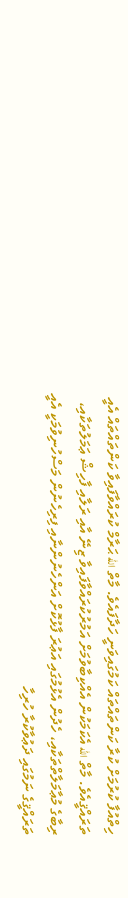ހިތްއުފާ ކުރުމަށް ކުރާ ކަންތައްތައް ކަމުގައިވަނީ ހަދާފައެވެ. މާތް الله ޙަރާމް ކުރައްވާފައިވާ ކަންތައްތައް އެއީ ތަރައްޤީއެވެ. މާތް الله އެކަމަކުން އެއްކިބާވުމަށް އަމުރުކުރައްވާފައިވާ ޒިނޭ އާއި ރަލާއި ފާހިޝް ޢަމަލުތަކާއި، ރިބާގެ މުޢާމަލާތްތަކާއި، ހެދުން އެޅުމުގައި އަޢުރަ ފާޅުކޮށް އަންހެނުންނާއި ފިރިހެނުން މަސްހުނިވުމަކީ އެއީ ތަރައްޤީގެ ނަމުގައި ދަޢުވާކުރާ ހުރިހާ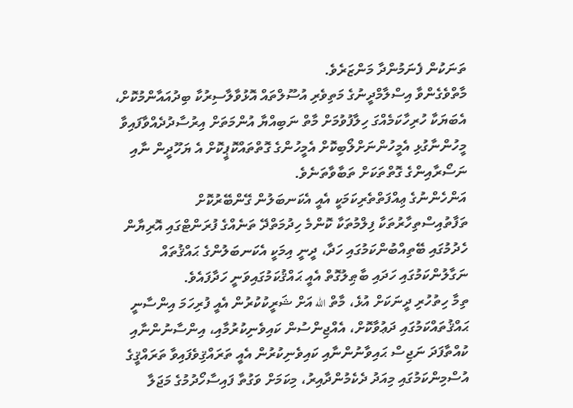ތަނަކުން ފެނަމުންދާ މަންޒަރެވެ.
މާތްވެގެންވާ އިސްލާމްދީނުގެ މަތިވެރި އުސޫލްތައް އޮޅުވާލާސިރުކާ ބިދުއައާންމުކޮށް، އެބަޔަކާ ހުރިހާކަމެއްގަ ހިލާފުވުމަށް މާތް ނަބިއްޔާ އުންމަތަށް އިރުސާދުދެއްވާފައިވާ މީހުންނާގުޅި އެމީހުންނަށްލޯބިކޮށް އެމީހުންގެ ގޮތްތައްކޮޕީކޮށް އެ ޔަހޫދީން ނާއި ނަސޯރާއިންގެ ގޮތްތަކަށް ތަބާވާތަނެވެ.
އަންހެންނުގެ ޢިއްފަތްތެރިކަމަކީ އެއީ އެކަނބަލުން ގޭންބޭރުކޮށް ތަފާތުއިސްތިހާރުތަކާ ފިލްމުތަކާ ކޮންމެ ހިދުމަތްދޭ ތަނެއްގެ ފުރަންޓްގައި އޮރިޔާން ހެދުމުގައި ބޭތިއްބުންކަމުގައި ހަދާ، ދީނީ އިމަކީ އެކަނބަލުންގެ ޙައްޤުތައް ނަގާލުންކަމުގައި ހަދައި ބާޠިލުގޮތް އެއީ ޙައްޤުކަމުގައިވަނީ ހަދާފައެވެ.
ތިމާ ހިތުހުރި ދީނަކަށް އުޅެ، މާތް الله އަށް ޝަރީކުކުރުން އެއީ ފުރިހަމަ އިންސާނީ ޙައްޤުތައްކަމުގައި ދަޢުވާކޮށް، އެއްޖިންސުން ކައިވެނިކުރުމާއި، އިންސާނުންނާއި ކުއްތާފަދަ ނަޖިސް ޙައިވާނުންނާއި ކައިވެނިކުރުން އެއީ ތަރައްޤިވެފައިވާ ތަރައްޤީގެ އުސްމިންކަމުގައި މިއަދު ދެކެމުންދާއިރު، މިކަމަށް ވަގުތާ ފައިސާހޯދުމުގެ މަޖަލާ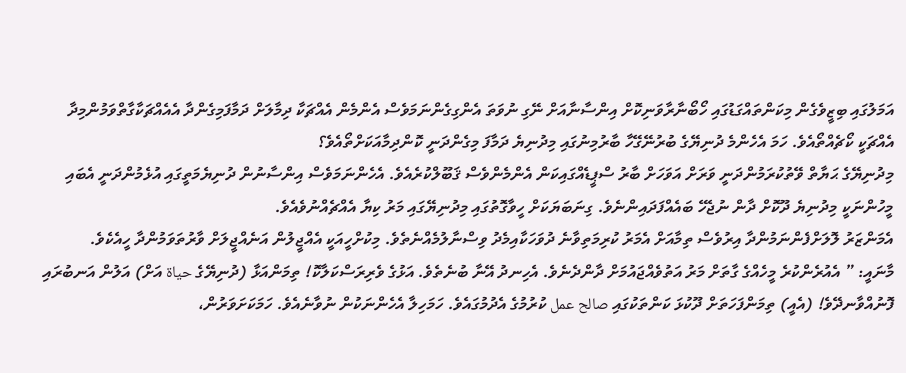އަމަލުގައި ބިޒީވެގެން މިކަންތައްގަޑުގައި ހޯބޯނާރާވަނިކޮށް އިންސާނާއަށް ނޭގި ނުވަތަ އެންގިގެންނަމަވެސް އެންމެން އެއްޗަކާ ދިމާލަށް ދަމާފަމިގެންދާ އެއެއްޗަކާގާތްވަމުންމިދާ އެއްޗަކީ ކޯޗެއްތޯއެވެ. ހަމަ އެހެންމެ ދުނިޔޭގެ ބުރުނޭގޭހާ ބާރުމިނުގައި މިދުނިޔެ ދަމާފަ މިގެންދަނީ ކޮންދިމާއަކަށްތޯއެވެ؟
މިދުނިޔޭގެ ޙަޔާތް ވޭތުކުރަމުންދަނީ ވަރަށް އަވަހަށް ބާރު ސްޕީޑެއްގައިކަން އެންމެންވެސް ޤަބޫލްކުރެއެވެ. އެހެންނަމަވެސް އިންސާނުން ދުނިޔެމަތީގައި އުޅެމުންދަނީ އެބައި މީހުންނަކީ މިދުނިޔެ ދޫކޮށް ދާން ނުޖެހޭ ބައެއްފަދައިންނެވެ. ގިނަބަޔަކަށް ހީވާގޮތުގައި މިދުނިޔޭގައި މަރު ކިޔާ އެއްޗެއްނުވެއެވެ.
އެމަންޒަރު ލޮލަށްފެންނަމުންދާ އިރުވެސް ތިމާއަށް އެމަރު ކުރިމަތިވާނެ ދުވަހަކާއިމެދު ވިސްނާލުމެއްނެތެވެ. މިކުށްހީއަކީ އެއްޖީލުން އަނެއްޖީލަށް ވާރުތަވަމުންދާ ހީއެކެވެ.
މާނައީ: ” އެއުރެންކުރެ މީހެއްގެ ގާތަށް މަރު އަތުވެއްޖައުމަށް ދާންދެނެވެ. އެހިނދު އޭނާ ބުނެތެވެ. އަޅުގެ ވެރިރަސްކަލާކޮ! ތިމަންއަޅާ (ދުނިޔޭގެ حياة އަށް) އަލުން އަނބުރައި ފޮނުއްވާނދޭވެ! (އެއީ) ތިމަންފަހަތަށް ދޫކުޅަ ކަންތަކުގައި صالح عمل ކުރުމުގެ އެދުމުގައެވެ. ހަމަހިލާ އެހެންނަކުން ނުވާނެއެވެ. ހަމަކަށަވަރުން،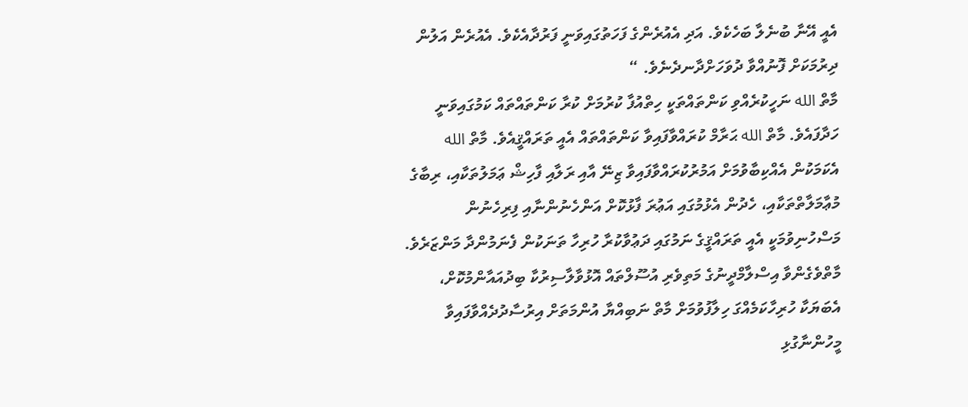އެއީ އޭނާ ބުނެލާ ބަހެކެވެ. އަދި އެއުރެންގެ ފަހަތުގައިވަނީ ފަރުދާއެކެވެ. އެއުރެން އަލުން ދިރުމަކަށް ފޮނުއްވާ ދުވަހަށްދާނދެނެވެ. “
މާތް الله ނަހީކުރެއްވި ކަންތައްތަކީ ހިތްއުފާ ކުރުމަށް ކުރާ ކަންތައްތައް ކަމުގައިވަނީ ހަދާފައެވެ. މާތް الله ޙަރާމް ކުރައްވާފައިވާ ކަންތައްތައް އެއީ ތަރައްޤީއެވެ. މާތް الله އެކަމަކުން އެއްކިބާވުމަށް އަމުރުކުރައްވާފައިވާ ޒިނޭ އާއި ރަލާއި ފާހިޝް ޢަމަލުތަކާއި، ރިބާގެ މުޢާމަލާތްތަކާއި، ހެދުން އެޅުމުގައި އަޢުރަ ފާޅުކޮށް އަންހެނުންނާއި ފިރިހެނުން މަސްހުނިވުމަކީ އެއީ ތަރައްޤީގެ ނަމުގައި ދަޢުވާކުރާ ހުރިހާ ތަނަކުން ފެނަމުންދާ މަންޒަރެވެ.
މާތްވެގެންވާ އިސްލާމްދީނުގެ މަތިވެރި އުސޫލްތައް އޮޅުވާލާސިރުކާ ބިދުއައާންމުކޮށް، އެބަޔަކާ ހުރިހާކަމެއްގަ ހިލާފުވުމަށް މާތް ނަބިއްޔާ އުންމަތަށް އިރުސާދުދެއްވާފައިވާ މީހުންނާގުޅި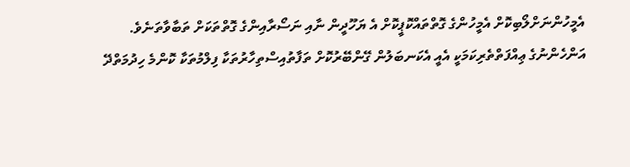އެމީހުންނަށްލޯބިކޮށް އެމީހުންގެ ގޮތްތައްކޮޕީކޮށް އެ ޔަހޫދީން ނާއި ނަސޯރާއިންގެ ގޮތްތަކަށް ތަބާވާތަނެވެ.
އަންހެންނުގެ ޢިއްފަތްތެރިކަމަކީ އެއީ އެކަނބަލުން ގޭންބޭރުކޮށް ތަފާތުއިސްތިހާރުތަކާ ފިލްމުތަކާ ކޮންމެ ހިދުމަތްދޭ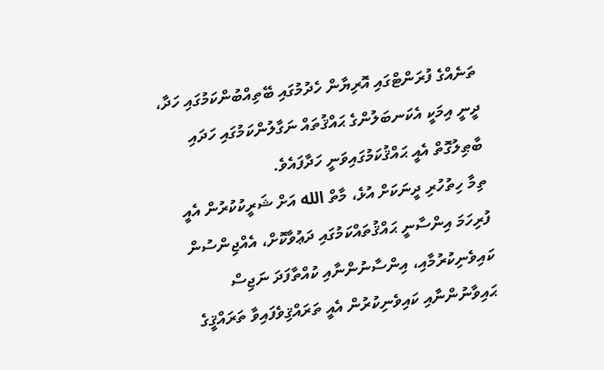ތަނެއްގެ ފުރަންޓްގައި އޮރިޔާން ހެދުމުގައި ބޭތިއްބުންކަމުގައި ހަދާ، ދީނީ އިމަކީ އެކަނބަލުންގެ ޙައްޤުތައް ނަގާލުންކަމުގައި ހަދައި ބާޠިލުގޮތް އެއީ ޙައްޤުކަމުގައިވަނީ ހަދާފައެވެ.
ތިމާ ހިތުހުރި ދީނަކަށް އުޅެ، މާތް الله އަށް ޝަރީކުކުރުން އެއީ ފުރިހަމަ އިންސާނީ ޙައްޤުތައްކަމުގައި ދަޢުވާކޮށް، އެއްޖިންސުން ކައިވެނިކުރުމާއި، އިންސާނުންނާއި ކުއްތާފަދަ ނަޖިސް ޙައިވާނުންނާއި ކައިވެނިކުރުން އެއީ ތަރައްޤިވެފައިވާ ތަރައްޤީގެ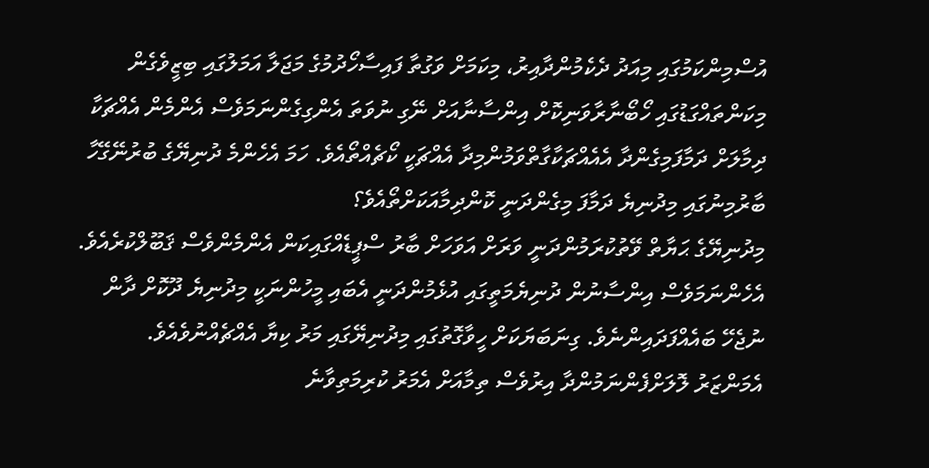އުސްމިންކަމުގައި މިއަދު ދެކެމުންދާއިރު، މިކަމަށް ވަގުތާ ފައިސާހޯދުމުގެ މަޖަލާ އަމަލުގައި ބިޒީވެގެން މިކަންތައްގަޑުގައި ހޯބޯނާރާވަނިކޮށް އިންސާނާއަށް ނޭގި ނުވަތަ އެންގިގެންނަމަވެސް އެންމެން އެއްޗަކާ ދިމާލަށް ދަމާފަމިގެންދާ އެއެއްޗަކާގާތްވަމުންމިދާ އެއްޗަކީ ކޯޗެއްތޯއެވެ. ހަމަ އެހެންމެ ދުނިޔޭގެ ބުރުނޭގޭހާ ބާރުމިނުގައި މިދުނިޔެ ދަމާފަ މިގެންދަނީ ކޮންދިމާއަކަށްތޯއެވެ؟
މިދުނިޔޭގެ ޙަޔާތް ވޭތުކުރަމުންދަނީ ވަރަށް އަވަހަށް ބާރު ސްޕީޑެއްގައިކަން އެންމެންވެސް ޤަބޫލްކުރެއެވެ. އެހެންނަމަވެސް އިންސާނުން ދުނިޔެމަތީގައި އުޅެމުންދަނީ އެބައި މީހުންނަކީ މިދުނިޔެ ދޫކޮށް ދާން ނުޖެހޭ ބައެއްފަދައިންނެވެ. ގިނަބަޔަކަށް ހީވާގޮތުގައި މިދުނިޔޭގައި މަރު ކިޔާ އެއްޗެއްނުވެއެވެ.
އެމަންޒަރު ލޮލަށްފެންނަމުންދާ އިރުވެސް ތިމާއަށް އެމަރު ކުރިމަތިވާނެ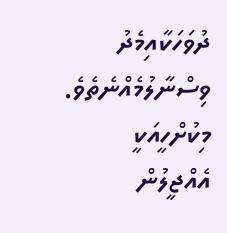ދުވަހަކާއިމެދު ވިސްނާލުމެއްނެތެވެ. މިކުށްހީއަކީ އެއްޖީލުން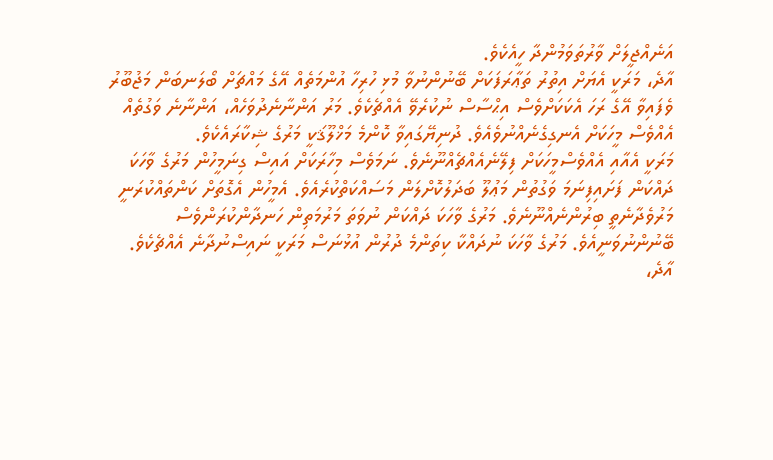އަނެއްޖީލަށް ވާރުތަވަމުންދާ ހީއެކެވެ.
އާދެ، މަރަކީ އެޔަށް އިތުރު ތަޢާރަފަކަށް ބޭނުންނުވާ މުޅި ހުރިހާ އުންމަތެއް އޭގެ މައްޗަށް ބޯލަނބަން މަޖުބޫރު ވެފައިވާ އޭގެ ރަހަ އެކަކަށްވެސް އިޙްސާސް ނުކުރެވޭ އެއްޗެކެވެ. މަރު އަންނާނެދުވަހެއް، އަންނާނެ ވަގުތެއް އެއްވެސް މީހަކަށް އެނގިގެނެއްނުވެއެވެ. ދުނިޔޭގައިވާ ކޮންމެ މަޚްލޫޤަކީ މަރުގެ ޝިކާރައެކެވެ.
މަރަކީ އެއާއި އެއްވެސްމީހަކަށް ފިލޭނެއެއްޗެއްނޫނެވެ. ނަމަވެސް މިހާރަކަށް އައިސް ގިނަމީހުން މަރުގެ ވާހަކަ ދައްކަން ފަށައިފިނަމަ ވަގުތުން މަޢުލޫ ބަދަލުކޮށްލަން މަސައްކަތްކުރެއެވެ. އެމީހުން އެގޮތަށް ކަންތައްކުރަނީ މަރުވެދާނެތީ ބިރުންނެއްނޫނެވެ. މަރުގެ ވާހަކަ ދައްކަން ނުވަތަ މަރުމަތިން ހަނދާންކުރަންވެސް ބޭނުންނުވަނީއެވެ. މަރުގެ ވާހަކަ ނުދައްކާ ކިތަންމެ ދުރުން އުޅުނަސް މަރަކީ ނައިސްނުދާނެ އެއްޗެކެވެ.
އާދެ،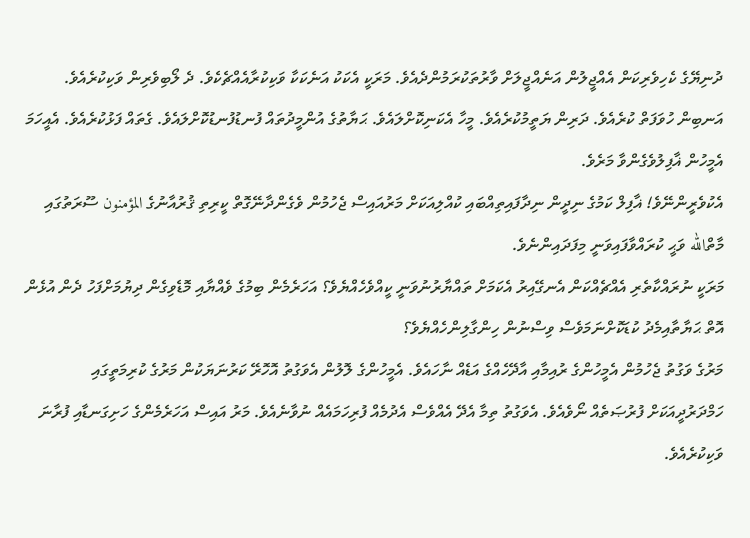ދުނިޔޭގެ ކެހިވެރިކަން އެއްޖީލުން އަނެއްޖީލަށް ވާރުތަކުރަމުންދެއެވެ. މަރަކީ އެކަކު އަނެކަކާ ވަކިކުރާއެއްޗެކެވެ. ދެ ލޯބިވެރިން ވަކިކުރެއެވެ. އަނބިން ހުވަފަތް ކުރެއެވެ. ދަރިން ޔަތީމުކުރެއެވެ. މީހާ އެކަނިކޮށްލައެވެ. ޙަޔާތުގެ އުންމީދުތައް ފުނޑުފުނޑުކޮށްލައެވެ. ގެތައް ފަޅުކުރެއެވެ. އެއީހަމަ އެމީހުން ޣާފިލުވެގެންވާ މަރެވެ.
އެކުވެރީންނޭވެ! ޣާފިލް ކަމުގެ ނިދީން ނިދާފައިތިއްބައި ކުއްލިއަކަށް މަރުއައިސް ޖެހުމުން ވެގެންދާނޭގޮތް ކީރިތި ޤުރުއާނުގެ المؤمنون ސޫރަތުގައި މާތްالله ވަޙީ ކުރައްވާފައިވަނީ މިފަދައިންނެވެ.
މަރަކީ ނުރައްކާތެރި އެއްޗެއްކަން އެނގޭއިރު އެކަމަށް ތައްޔާރުނުވަނީ ކީއްވެހެއްޔެވެ؟ އަހަރެމެން ބިމުގެ ވެއްޔާއި މޮޑެވިގެން ދިޔުމަށްފަހު ދެން އުޅެން އޮތް ޙަޔާތާއިމެދު ކުޑަކޮށްނަމަވެސް ވިސްނުން ހިންގާލިންހެއްޔެވެ؟
މަރުގެ ވަގުތު ޖެހުމުން އެމީހުންގެ ރުއިމާއި އާދޭހެއްގެ އަޑެއް ނާހައެވެ. އެމީހުންގެ ލޮލުން އެވަގުތު އޮހޮރޭ ކަރުނަޔަކުން މަރުގެ ކުރިމަތީގައި ހަމްދަރުދީއަކަށް ފުރުޞަތެއް ނޯވެއެވެ. އެވަގުތު ތިމާ އެދޭ އެއްވެސް އެދުމެއް ފުރިހަމައެއް ނުވާނެއެވެ. މަރު އައިސް އަހަރެމެންގެ ހަށިގަނޑާއި ފުރާނަ ވަކިކުރެއެވެ.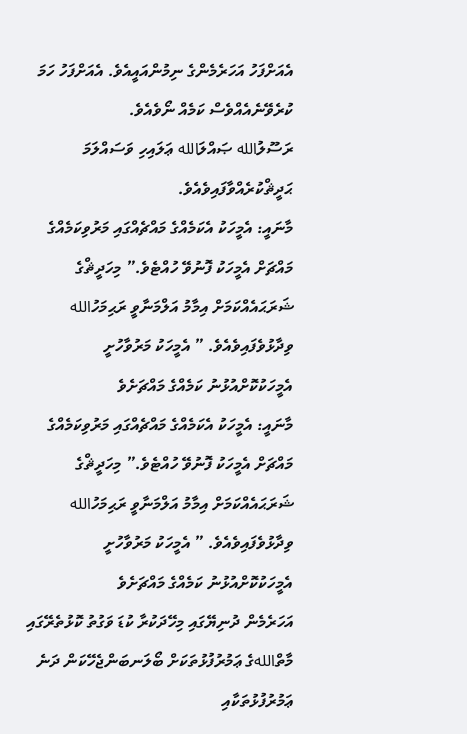އެއަށްފަހު އަހަރެމެންގެ ނިމުންއައީއެވެ. އެއަށްފަހު ހަމަ ކުރެވޭނެއެއްވެސް ކަމެއް ނޯވެއެވެ.
ރަސޫލުالله ޞައްލަالله ޢަލައިހި ވަސައްލަމަ ޙަދީޘްކުރެއްވާފައިވެއެވެ.
މާނައީ: އެމީހަކު އެކަމެއްގެ މައްޗެއްގައި މަރުވިކަމެއްގެ މައްޗަށް އެމީހަކު ފޮނުވޭ ހުއްޓެވެ.” މިހަދީޘްގެ ޝަރަޙައެއްކަމަށް އިމާމު އަލްމަނާވީ ރަޙިމަހުالله ވިދާޅުވެފައިވެއެވެ. ” އެމީހަކު މަރުވާހުށީ އެމީހަކުކޮށްއުޅުނު ކަމެއްގެ މައްޗަށެވެ
މާނައީ: އެމީހަކު އެކަމެއްގެ މައްޗެއްގައި މަރުވިކަމެއްގެ މައްޗަށް އެމީހަކު ފޮނުވޭ ހުއްޓެވެ.” މިހަދީޘްގެ ޝަރަޙައެއްކަމަށް އިމާމު އަލްމަނާވީ ރަޙިމަހުالله ވިދާޅުވެފައިވެއެވެ. ” އެމީހަކު މަރުވާހުށީ އެމީހަކުކޮށްއުޅުނު ކަމެއްގެ މައްޗަށެވެ
އަހަރެމެން ދުނިޔޭގައި މިހޭދަކުރާ ކުޑަ ވަގުތު ކޮޅުތެރޭގައި މާތްاللهގެ ޢަމުރުފުޅުތަކަށް ބޯލަނބަންޖެހޭކަން ދަނެ ޢަމުރުފުޅުތަކާއި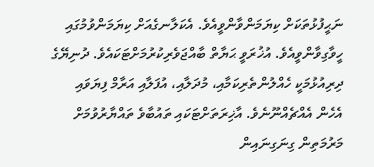ނަޙީފުޅުތަކަށް ކިޔަމަންވާންވީއެވެ. އެކަލާނގެއަށް ކިޔަމަންވުމުގައި ހީވާގިވާންވީއެވެ. އުޚުރަވީ ޙަޔާތް ބާއްޖަވެރިކުރުމަށްޓަކައެވެ. ދުނިޔޭގެ ދިރިއުޅުމަކީ ހެއްލުންތެރިކަމާއި، މުދަލާއި، އުފަލާއި އަރާމް ފިޔަވައި އެހެން އެއްޗެއްނޫނެވެ. އާޚިރަތަށްޓަކައި ތައުބާވެ ތައްޔާރުވުމަށް މަރުމަތިން ގިނަގިނައިން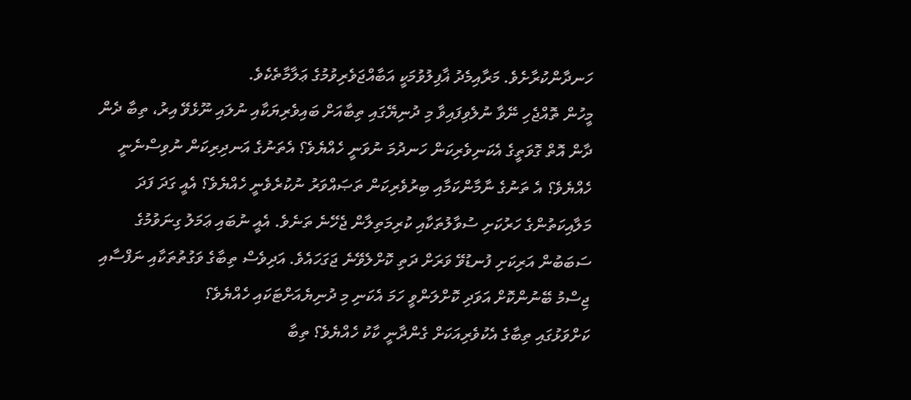ހަނދާންކުރާށެވެ. މަރާއިމެދު ޣާފިލުވުމަކީ އަބާއްޖަވެރިވުމުގެ ޢަލާމާތެކެވެ.
މީހުން ތޮއްޖެހި ނޭވާ ނުލެވިފައިވާ މި ދުނިޔޭގައި ތިބާއަށް ބައިވެރިޔަކާއި ނުލައި ނޫޅެވޭ އިރު، ތިބާ ދެން ދާން އޮތް ގޮވަތީގެ އެކަނިވެރިކަން ހަނދުމަ ނުވަނީ ހެއްޔެވެ؟ އެތަނުގެ އަނދިރިކަން ނުވިސްނެނީ ހެއްޔެވެ؟ އެ ތަނުގެ ނާމާންކަމާއި ބިރުވެރިކަން ތަޞައްވަރު ނުކުރެވެނީ ހެއްޔެވެ؟ އެއީ ގަދަ ފަދަ މަލާއިކަތުންގެ ހަރުކަށި ސުވާލުތަކާއި ކުރިމަތިލާން ޖެހޭނެ ތަނެވެ. އެއީ ނުބައި ޢަމަލު ގިނަވުމުގެ ސަބަބުން އަރިކަށި ފުނޑުވޭ ވަރަށް ދަތި ކޮށްލެވޭނެ ޖަގަހައެވެ. އަދިވެސް ތިބާގެ ވަގުތުތަކާއި ނަފްސާއި ޖިސްމު ބޭނުންކޮށް އަވަދި ކޮށްލަންވީ ހަމަ އެކަނި މި ދުނިޔެއަށްޓަކައި ހެއްޔެވެ؟
ކަށްވަޅުގައި ތިބާގެ އެކުވެރިއަކަށް ގެންދާނީ ކާކު ހެއްޔެވެ؟ ތިބާ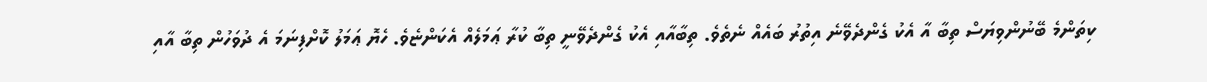ކިތަންމެ ބޭނުންވިޔަސް ތިބާ އާ އެކު ގެންދެވޭނެ އިތުރު ބައެއް ނެތެވެ. ތިބާއާއި އެކު ގެންދެވޭނީ ތިބާ ކުރާ ޢަމަލެއް އެކަންޏެވެ. ހެޔޮ ޢަމަލު ކޮށްފިނަމަ އެ ދުވަހުން ތިބާ އާއި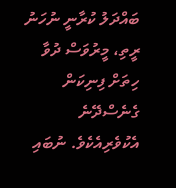ބައްދަލު ކުރާނީ ނުހަނު ރީތި، މީރުވަސް ދުވާ ހިތަށް ފިނިކަން ގެނެސްދޭނެ އެކުވެރިއެކެވެ. ނުބައި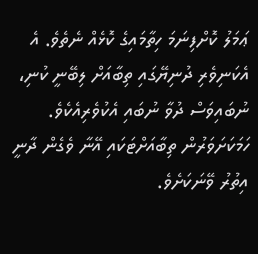ޢަމަލު ކޮށްފިނަމަ ހިތާމައިގެ ކޮޅެއް ނެތެވެ. އެ އެކަނިވެރި ދުނިޔޭގައި ތިބާއަށް ލިބޭނީ ކުނި، ނުބައިވަސް ދުވާ ނުބައި އެކުވެރިއެކެވެ. ހަމަކަށަވަރުން ތިބާއަށްޓަކައި އޭނާ ވެގެން ދާނީ އިތުރު ވޭނަކަށެވެ.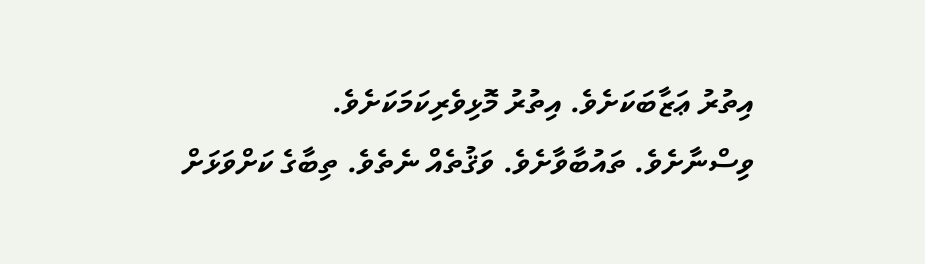އިތުރު ޢަޒާބަކަށެވެ. އިތުރު މޮޅިވެރިކަމަކަށެވެ.
ވިސްނާށެވެ. ތައުބާވާށެވެ. ވަޤުތެއް ނެތެވެ. ތިބާގެ ކަށްވަޅަށް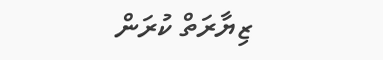ޒިޔާރަތް ކުރަން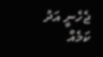ޖެހެނީ އަދު ކަމެއް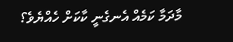މާދަމާ ކަމެއް އެނގެނީ ކާކަށް ހެއްޔެވެ؟